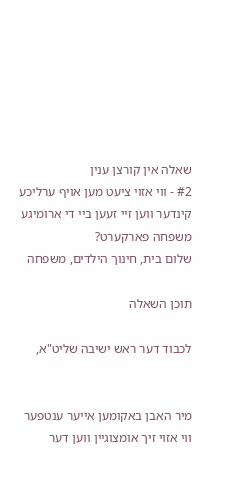שאלה אין קורצן ענין
#2 - ווי אזוי ציעט מען אויף ערליכע קינדער ווען זיי זעען ביי די ארומיגע משפחה פארקערט?
שלום בית, חינוך הילדים, משפחה

תוכן השאלה

לכבוד דער ראש ישיבה שליט"א,


מיר האבן באקומען אייער ענטפער ווי אזוי זיך אומצוגיין ווען דער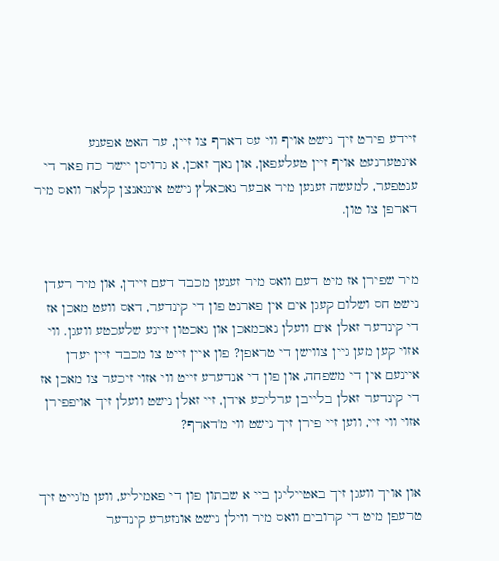זיידע פירט זיך נישט אויף ווי עס דארף צו זיין, ער האט אפענע אינטערנעט אויף זיין טעלעפאן, און נאך זאכן, א גרויסן יישר כח פאר די ענטפער, למעשה זענען מיר אבער נאכאלץ נישט אינגאנצן קלאר וואס מיר דארפן צו טון.


מיר שפירן אז מיט דעם וואס מיר זענען מכבד דעם זיידן, און מיר רעדן נישט חס ושלום קעגן אים אין פארנט פון די קינדער, דאס וועט מאכן אז די קינדער זאלן אים וועלן נאכמאכן און נאכטון זיינע שלעכטע וועגן. ווי אזוי קען מען גיין צווישן די טראפן? פון איין זייט צו מכבד זיין יעדן איינעם אין די משפחה, און פון די אנדערע זייט ווי אזוי זיכער צו מאכן אז די קינדער זאלן בלייבן ערליכע אידן, זיי זאלן נישט וועלן זיך אויפפירן אזוי ווי זיי, ווען זיי פירן זיך נישט ווי מ'דארף?


און אויך וועגן זיך באטייליגן ביי א שבתון פון די פאמיליע, ווען מ'גייט זיך טרעפן מיט די קרובים וואס מיר ווילן נישט אונזערע קינדער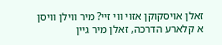זאלן אויסקוקן אזוי ווי זיי? מיר ווילן וויסן א קלארע הדרכה, זאלן מיר גיין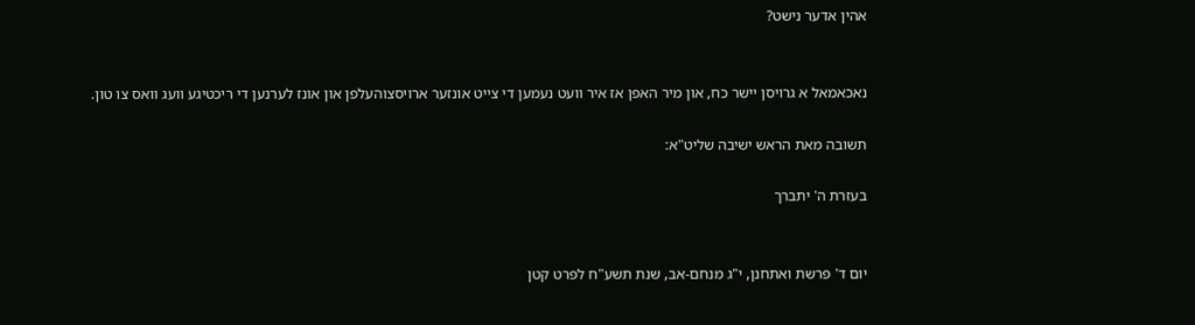אהין אדער נישט?


נאכאמאל א גרויסן יישר כח, און מיר האפן אז איר וועט נעמען די צייט אונזער ארויסצוהעלפן און אונז לערנען די ריכטיגע וועג וואס צו טון.

תשובה מאת הראש ישיבה שליט"א:

בעזרת ה' יתברך


יום ד' פרשת ואתחנן, י"ג מנחם-אב, שנת תשע"ח לפרט קטן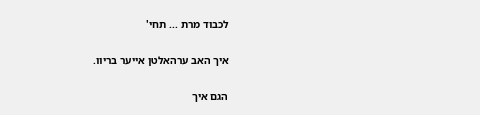לכבוד מרת ... תחי'


איך האב ערהאלטן אייער בריוו.


הגם איך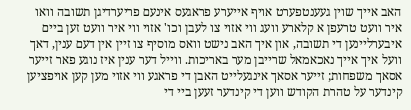האב אייך שוין געענטפערט אויף אייערע פראגעס אינעם פריערדיגן תשובה וואו איר וועט טרעפן א קלארע וועג ווי אזוי צו לעבן וכו' אזוי ווי איר וועט זען ביים איבערליינען די תשובה, און איך האב נישט וואס מוסיף צו זיין אין דעם ענין, דאך וועל איך אייך נאכאמאל שרייבן מער באריכות. ווייל דער ענין איז נוגע פאר זייער אסאך משפחות; זייער אסאך אינגעלייט האבן די פראגע ווי אזוי מען קען אויפציען קינדער על טהרת הקודש ווען די קינדער זעען ביי די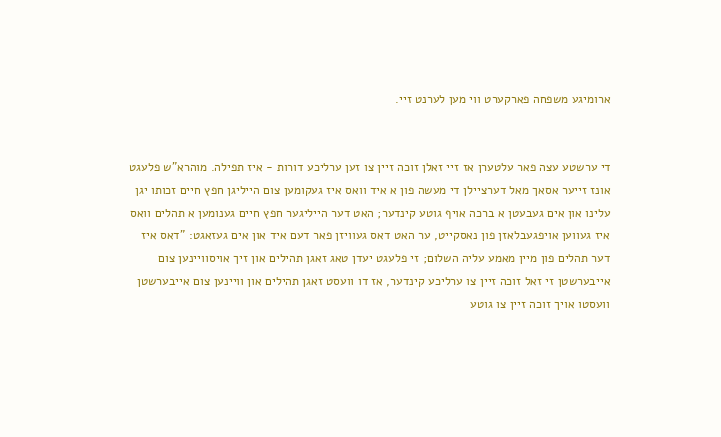ארומיגע משפחה פארקערט ווי מען לערנט זיי.


די ערשטע עצה פאר עלטערן אז זיי זאלן זוכה זיין צו זען ערליכע דורות - איז תפילה. מוהרא"ש פלעגט אונז זייער אסאך מאל דערציילן די מעשה פון א איד וואס איז געקומען צום הייליגן חפץ חיים זכותו יגן עלינו און אים געבעטן א ברכה אויף גוטע קינדער; האט דער הייליגער חפץ חיים גענומען א תהלים וואס איז געווען אויפגעבלאזן פון נאסקייט, ער האט דאס געוויזן פאר דעם איד און אים געזאגט: "דאס איז דער תהלים פון מיין מאמע עליה השלום; זי פלעגט יעדן טאג זאגן תהילים און זיך אויסוויינען צום אייבערשטן זי זאל זוכה זיין צו ערליכע קינדער, אז דו וועסט זאגן תהילים און וויינען צום אייבערשטן וועסטו אויך זוכה זיין צו גוטע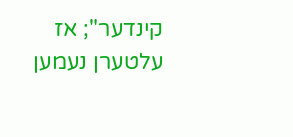קינדער"; אז עלטערן נעמען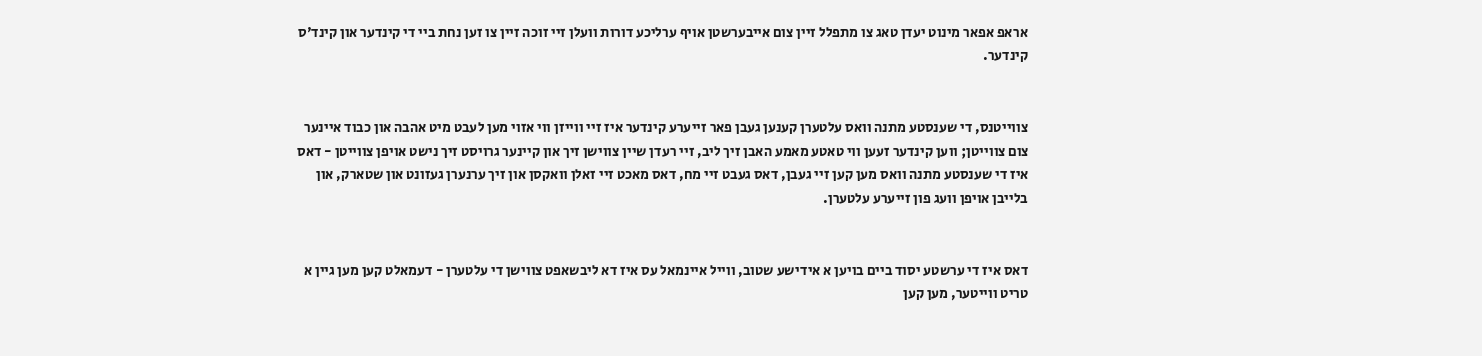אראפ אפאר מינוט יעדן טאג צו מתפלל זיין צום אייבערשטן אויף ערליכע דורות וועלן זיי זוכה זיין צו זען נחת ביי די קינדער און קינד'ס קינדער.


צווייטנס, די שענסטע מתנה וואס עלטערן קענען געבן פאר זייערע קינדער איז זיי ווייזן ווי אזוי מען לעבט מיט אהבה און כבוד איינער צום צווייטן; ווען קינדער זעען ווי טאטע מאמע האבן זיך ליב, זיי רעדן שיין צווישן זיך און קיינער גרויסט זיך נישט אויפן צווייטן - דאס איז די שענסטע מתנה וואס מען קען זיי געבן, דאס געבט זיי מח, דאס מאכט זיי זאלן וואקסן און זיך ערנערן געזונט און שטארק, און בלייבן אויפן וועג פון זייערע עלטערן.


דאס איז די ערשטע יסוד ביים בויען א אידישע שטוב, ווייל איינמאל עס איז דא ליבשאפט צווישן די עלטערן - דעמאלט קען מען גיין א טריט ווייטער, מען קען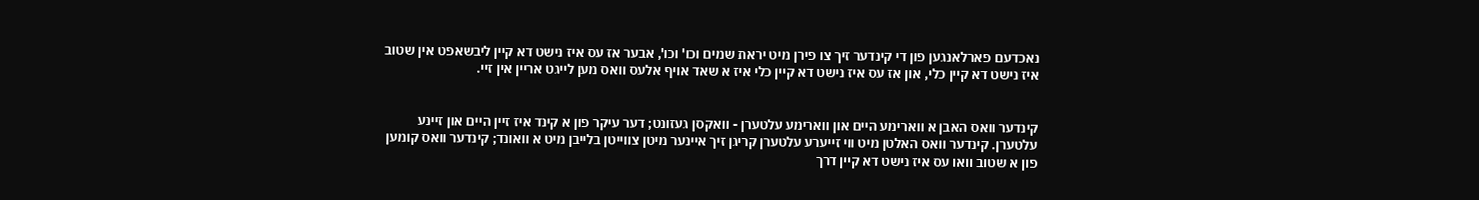נאכדעם פארלאנגען פון די קינדער זיך צו פירן מיט יראת שמים וכו' וכו', אבער אז עס איז נישט דא קיין ליבשאפט אין שטוב איז נישט דא קיין כלי, און אז עס איז נישט דא קיין כלי איז א שאד אויף אלעס וואס מען לייגט אריין אין זיי.


קינדער וואס האבן א ווארימע היים און ווארימע עלטערן - וואקסן געזונט; דער עיקר פון א קינד איז זיין היים און זיינע עלטערן. קינדער וואס האלטן מיט ווי זייערע עלטערן קריגן זיך איינער מיטן צווייטן בלייבן מיט א וואונד; קינדער וואס קומען פון א שטוב וואו עס איז נישט דא קיין דרך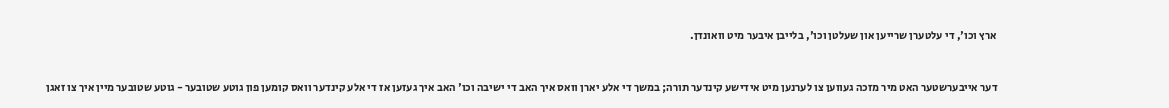ארץ וכו', די עלטערן שרייען און שעלטן וכו', בלייבן איבער מיט וואונדן.


דער אייבערשטער האט מיר מזכה געווען צו לערנען מיט אידישע קינדער תורה; במשך די אלע יארן וואס איך האב די ישיבה וכו' האב איך געזען אז די אלע קינדער וואס קומען פון גוטע שטובער - גוטע שטובער מיין איך צו זאגן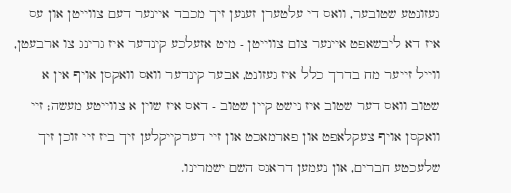געזונטע שטובער, וואס די עלטערן זענען זיך מכבד איינער דעם צווייטן און עס איז דא ליבשאפט איינער צום צווייטן - מיט אזעלכע קינדער איז גרינג צו ארבעטן, ווייל זייער מח בדרך כלל איז געזונט, אבער קינדער וואס וואקסן אויף אין א שטוב וואס דער שטוב איז נישט קיין שטוב - דאס איז שוין א צווייטע מעשה; זיי וואקסן אויף צעקלאפט און פארמאכט און זיי דערקייקלען זיך ביז זיי זוכן זיך שלעכטע חברים, און נעמען דראגס השם ישמרינו.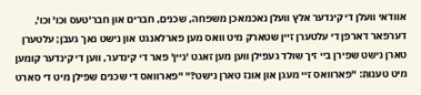אוודאי וועלן די קינדער אלץ וועלן נאכמאכן משפחה, שכנים, חברים און חבר'טעס וכו' וכו', דערפאר דארפן די עלטערן זיין שטארק מיט וואס מען פארלאנגט און נישט נאך געבן; עלטערן טארן נישט שפירן ביי זיך שולד געפילן ווען מען זאגט 'ניין' פאר די קינדער, ווען די קינדער קומען מיט טענות: "פארוואס זיי מעגן און אונז טארן נישט?" "פארוואס די שכנים שפילן מיט די סארט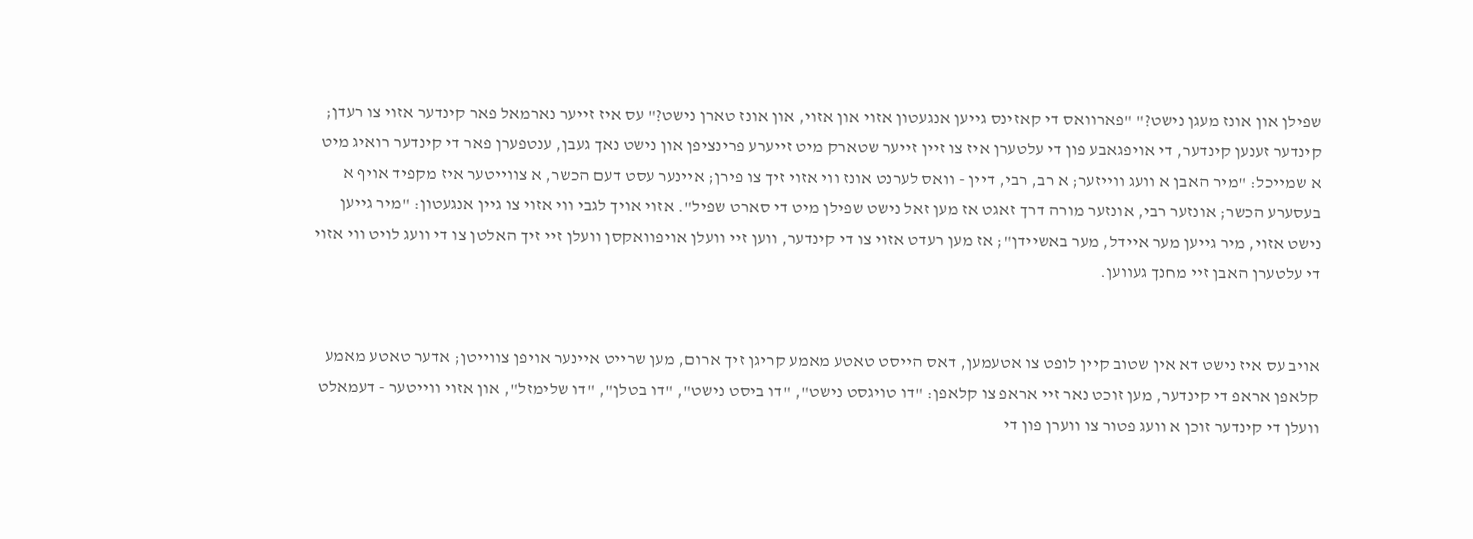שפילן און אונז מעגן נישט?" "פארוואס די קאזינס גייען אנגעטון אזוי און אזוי, און אונז טארן נישט?" עס איז זייער נארמאל פאר קינדער אזוי צו רעדן; קינדער זענען קינדער, די אויפגאבע פון די עלטערן איז צו זיין זייער שטארק מיט זייערע פרינציפן און נישט נאך געבן, ענטפערן פאר די קינדער רואיג מיט א שמייכל: "מיר האבן א וועג ווייזער; א רב, רבי, דיין - וואס לערנט אונז ווי אזוי זיך צו פירן; איינער עסט דעם הכשר, א צווייטער איז מקפיד אויף א בעסערע הכשר; אונזער רבי, אונזער מורה דרך זאגט אז מען זאל נישט שפילן מיט די סארט שפיל". אזוי אויך לגבי ווי אזוי צו גיין אנגעטון: "מיר גייען נישט אזוי, מיר גייען מער איידל, מער באשיידן"; אז מען רעדט אזוי צו די קינדער, ווען זיי וועלן אויפוואקסן וועלן זיי זיך האלטן צו די וועג לויט ווי אזוי די עלטערן האבן זיי מחנך געווען.


אויב עס איז נישט דא אין שטוב קיין לופט צו אטעמען, דאס הייסט טאטע מאמע קריגן זיך ארום, מען שרייט איינער אויפן צווייטן; אדער טאטע מאמע קלאפן אראפ די קינדער, מען זוכט נאר זיי אראפ צו קלאפן: "דו טויגסט נישט", "דו ביסט נישט", "דו בטלן", "דו שלימזל", און אזוי ווייטער - דעמאלט וועלן די קינדער זוכן א וועג פטור צו ווערן פון די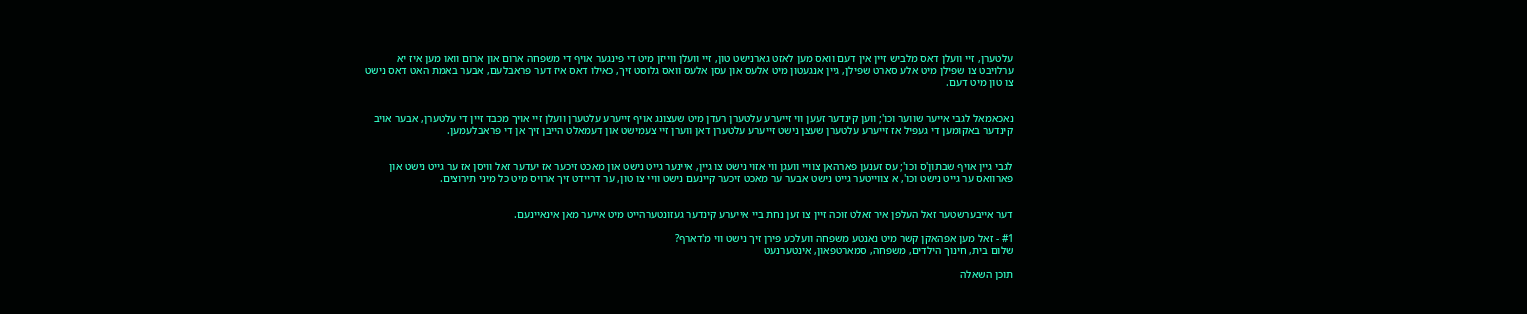עלטערן, זיי וועלן דאס מלביש זיין אין דעם וואס מען לאזט גארנישט טון, זיי וועלן ווייזן מיט די פינגער אויף די משפחה ארום און ארום וואו מען איז יא ערלויבט צו שפילן מיט אלע סארט שפילן, גיין אנגעטון מיט אלעס און עסן אלעס וואס גלוסט זיך, כאילו דאס איז דער פראבלעם, אבער באמת האט דאס נישט צו טון מיט דעם.


נאכאמאל לגבי אייער שווער וכו'; ווען קינדער זעען ווי זייערע עלטערן רעדן מיט שעצונג אויף זייערע עלטערן וועלן זיי אויך מכבד זיין די עלטערן, אבער אויב קינדער באקומען די געפיל אז זייערע עלטערן שעצן נישט זייערע עלטערן דאן ווערן זיי צעמישט און דעמאלט הייבן זיך אן די פראבלעמען.


לגבי גיין אויף שבתון'ס וכו'; עס זענען פארהאן צוויי וועגן ווי אזוי נישט צו גיין, איינער גייט נישט און מאכט זיכער אז יעדער זאל וויסן אז ער גייט נישט און פארוואס ער גייט נישט וכו', א צווייטער גייט נישט אבער ער מאכט זיכער קיינעם נישט וויי צו טון, ער דריידט זיך ארויס מיט כל מיני תירוצים.


דער אייבערשטער זאל העלפן איר זאלט זוכה זיין צו זען נחת ביי אייערע קינדער געזונטערהייט מיט אייער מאן אינאיינעם.

#1 - זאל מען אפהאקן קשר מיט נאנטע משפחה וועלכע פירן זיך נישט ווי מ'דארף?
שלום בית, חינוך הילדים, משפחה, סמארטפאון, אינטערנעט

תוכן השאלה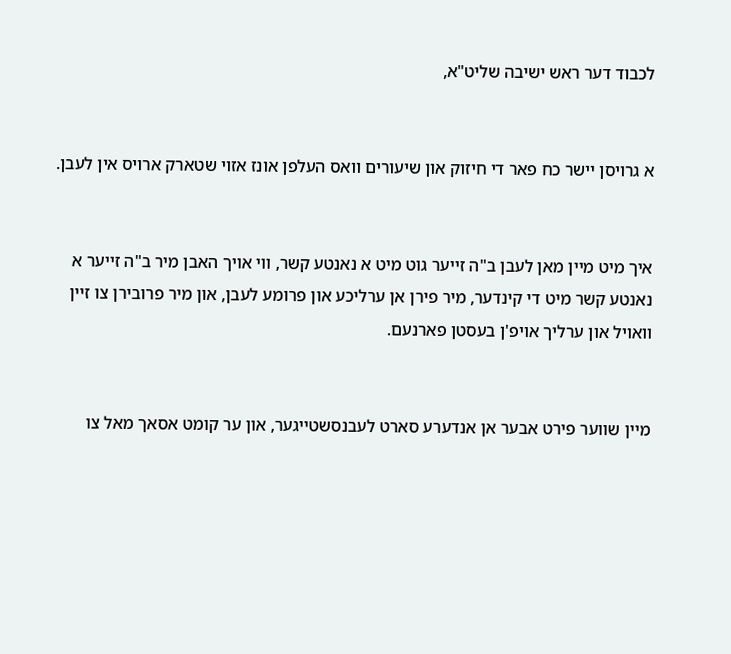לכבוד דער ראש ישיבה שליט"א,


א גרויסן יישר כח פאר די חיזוק און שיעורים וואס העלפן אונז אזוי שטארק ארויס אין לעבן.


איך מיט מיין מאן לעבן ב"ה זייער גוט מיט א נאנטע קשר, ווי אויך האבן מיר ב"ה זייער א נאנטע קשר מיט די קינדער, מיר פירן אן ערליכע און פרומע לעבן, און מיר פרובירן צו זיין וואויל און ערליך אויפ'ן בעסטן פארנעם.


מיין שווער פירט אבער אן אנדערע סארט לעבנסשטייגער, און ער קומט אסאך מאל צו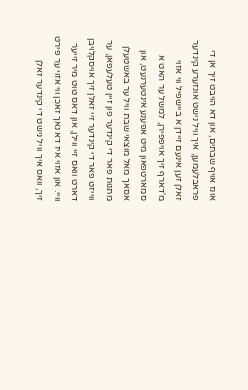אונז אויף שבתים, און דא הויבט זיך אן די פראבלעמען, איך וויל נישט אונזערע קינדער זאלן זען אינעם זיידן א ביישפיל ווי אזוי מ'דארף זיך אויפפירן, למשל ער האט א סמארטפאון מיט אפענע אינטערנעט, און אסאך מאל מוצאי שבת וויל ער באשטעלן מתנות פאר די קינדער פון זיין טעלעפאן, ער ווייזט פאר די קינדער זיי זאלן זיך אויסקלויבן דארט וואס זיי ווילן, און דאס טוט מיר זייער וויי. און אזוי איז דא נאך זאכן ווי אזוי ער פירט זיך, וואס איך וויל נישט די קינדער זאלן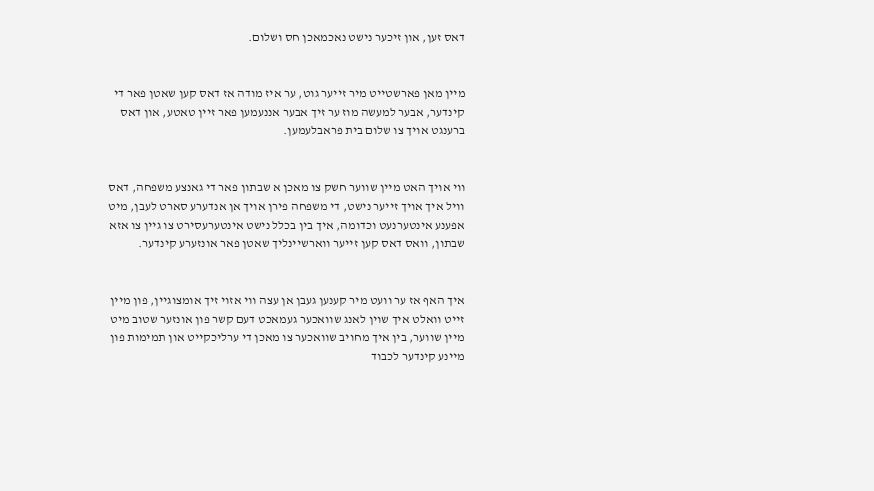דאס זען, און זיכער נישט נאכמאכן חס ושלום.


מיין מאן פארשטייט מיר זייער גוט, ער איז מודה אז דאס קען שאטן פאר די קינדער, אבער למעשה מוז ער זיך אבער אננעמען פאר זיין טאטע, און דאס ברענגט אויך צו שלום בית פראבלעמען.


ווי אויך האט מיין שווער חשק צו מאכן א שבתון פאר די גאנצע משפחה, דאס וויל איך אויך זייער נישט, די משפחה פירן אויך אן אנדערע סארט לעבן, מיט אפענע אינטערנעט וכדומה, איך בין בכלל נישט אינטערעסירט צו גיין צו אזא שבתון, וואס דאס קען זייער ווארשיינליך שאטן פאר אונזערע קינדער.


איך האף אז ער וועט מיר קענען געבן אן עצה ווי אזוי זיך אומצוגיין, פון מיין זייט וואלט איך שוין לאנג שוואכער געמאכט דעם קשר פון אונזער שטוב מיט מיין שווער, בין איך מחויב שוואכער צו מאכן די ערליכקייט און תמימות פון מיינע קינדער לכבוד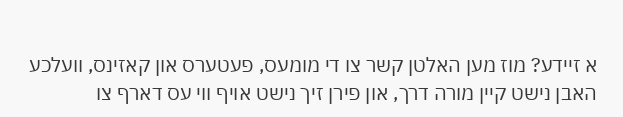א זיידע? מוז מען האלטן קשר צו די מומעס, פעטערס און קאזינס, וועלכע האבן נישט קיין מורה דרך, און פירן זיך נישט אויף ווי עס דארף צו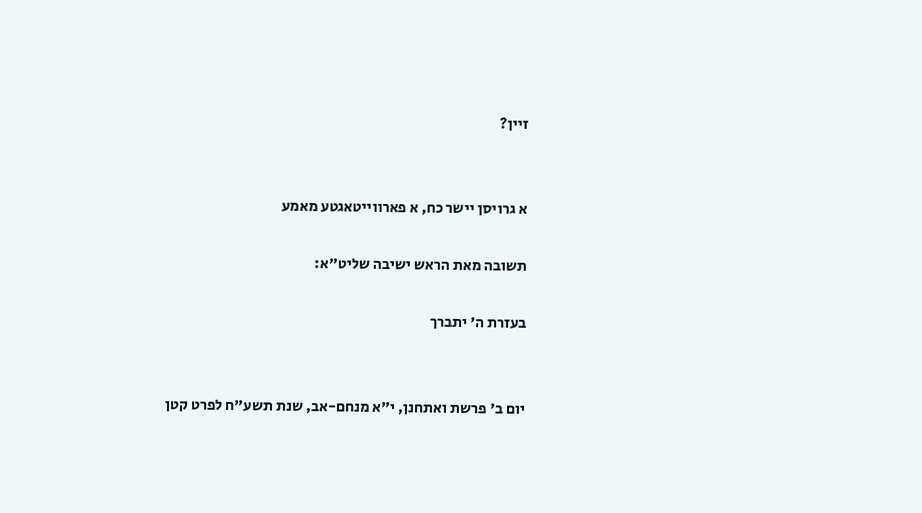זיין?


א גרויסן יישר כח, א פארווייטאגטע מאמע

תשובה מאת הראש ישיבה שליט"א:

בעזרת ה' יתברך


יום ב' פרשת ואתחנן, י"א מנחם-אב, שנת תשע"ח לפרט קטן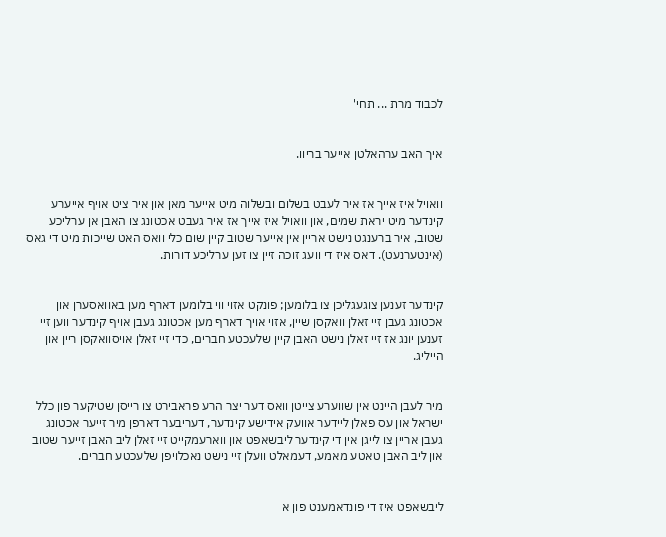לכבוד מרת ... תחי'


איך האב ערהאלטן אייער בריוו.


וואויל איז אייך אז איר לעבט בשלום ובשלוה מיט אייער מאן און איר ציט אויף אייערע קינדער מיט יראת שמים, און וואויל איז אייך אז איר געבט אכטונג צו האבן אן ערליכע שטוב, איר ברענגט נישט אריין אין אייער שטוב קיין שום כלי וואס האט שייכות מיט די גאס (אינטערנעט). דאס איז די וועג זוכה זיין צו זען ערליכע דורות.


קינדער זענען צוגעגליכן צו בלומען; פונקט אזוי ווי בלומען דארף מען באוואסערן און אכטונג געבן זיי זאלן וואקסן שיין, אזוי אויך דארף מען אכטונג געבן אויף קינדער ווען זיי זענען יונג אז זיי זאלן נישט האבן קיין שלעכטע חברים, כדי זיי זאלן אויסוואקסן ריין און הייליג.


מיר לעבן היינט אין שווערע צייטן וואס דער יצר הרע פראבירט צו רייסן שטיקער פון כלל ישראל און עס פאלן ליידער אוועק אידישע קינדער, דעריבער דארפן מיר זייער אכטונג געבן אריין צו לייגן אין די קינדער ליבשאפט און ווארעמקייט זיי זאלן ליב האבן זייער שטוב און ליב האבן טאטע מאמע, דעמאלט וועלן זיי נישט נאכלויפן שלעכטע חברים.


ליבשאפט איז די פונדאמענט פון א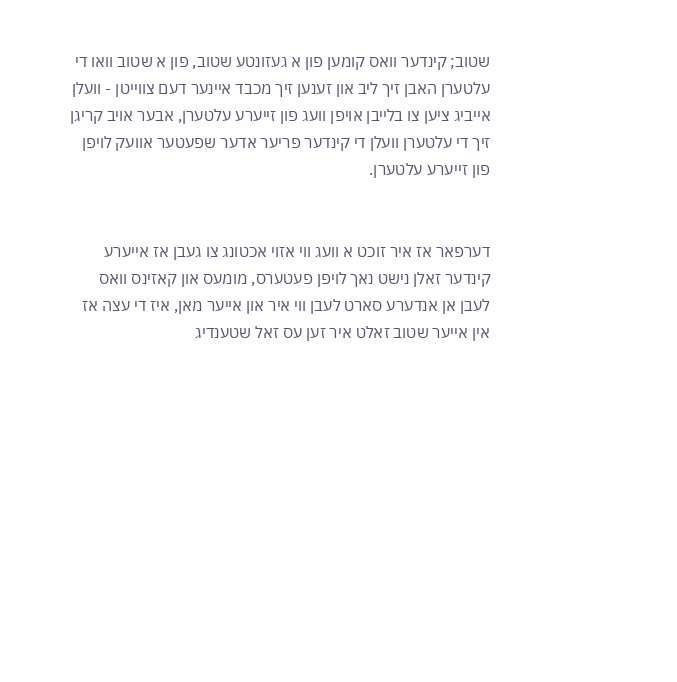שטוב; קינדער וואס קומען פון א געזונטע שטוב, פון א שטוב וואו די עלטערן האבן זיך ליב און זענען זיך מכבד איינער דעם צווייטן - וועלן אייביג ציען צו בלייבן אויפן וועג פון זייערע עלטערן, אבער אויב קריגן זיך די עלטערן וועלן די קינדער פריער אדער שפעטער אוועק לויפן פון זייערע עלטערן.


דערפאר אז איר זוכט א וועג ווי אזוי אכטונג צו געבן אז אייערע קינדער זאלן נישט נאך לויפן פעטערס, מומעס און קאזינס וואס לעבן אן אנדערע סארט לעבן ווי איר און אייער מאן, איז די עצה אז אין אייער שטוב זאלט איר זען עס זאל שטענדיג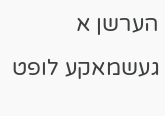הערשן א געשמאקע לופט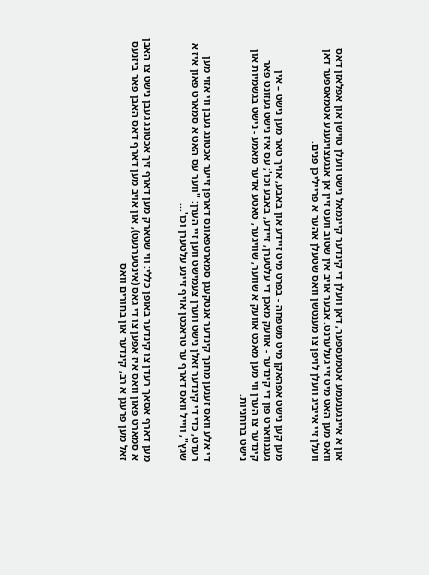און א איינגענעמע אטמעספער, דאן וועלן די קינדער קיינמאל נישט וועלן טוישן און אפלאזן דאס וואס מען האט מיט זיי געלערנט. אבער אויב אין שטוב וועט זיין אן אנגעצויגענע אטמאספער דאן וועלן זיי אייביג וועלן לויפן צו מענטשן וואס שטעלן אהער א פרייליכן פנים.


מען קען נישט אפהאקן מיט משפחה - בפרט מיט זיידע און באבע, אויך טאר מען נישט – אין געגנווארט פון די קינדער - אוועק מאכן די עלטערן, זיידע, באבע וכו'; עס איז נישט געזונט פאר קינדער צו הערן ווי מען מאכט אוועק א שווער, שוויגער, טאטע אדער מאמע - נישט בגשמיות און נישט ברוחניות.


די אלע וואס זענען מחנך קינדער אנטקעגן סמארטפאונס דארפן זייער אכטונג געבן ווי אזוי מען רעדט, כדי די קינדער זאלן נישט ווערן צעמישט ווען זיי הערן: "ווער עס האט א סמארט פאון איז א שגץ", ווייל וואס דארף ער טראכטן אויף זיינע עלטערן וכו'...


מען דארף אסאך רעדן צו קינדער באופן כללי: ווי שטארק מען דארף זיך אכטונג געבן נישט צו האבן א סמארט פאון וואס איז אפען צו די גאס (אינטערנעט), און אויב מען דארף דאס האבן פאר ביזנעס זאל מען פרעגן א רב, קינדער און בחורים וואס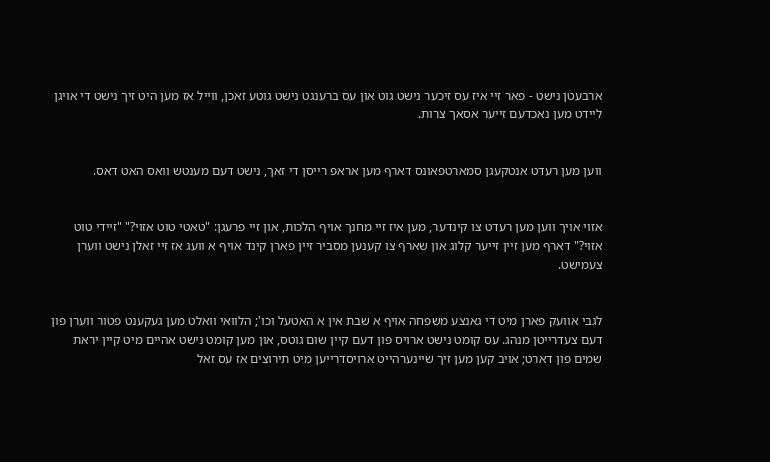ארבעטן נישט - פאר זיי איז עס זיכער נישט גוט און עס ברענגט נישט גוטע זאכן, ווייל אז מען היט זיך נישט די אויגן ליידט מען נאכדעם זייער אסאך צרות.


ווען מען רעדט אנטקעגן סמארטפאונס דארף מען אראפ רייסן די זאך, נישט דעם מענטש וואס האט דאס.


אזוי אויך ווען מען רעדט צו קינדער, מען איז זיי מחנך אויף הלכות, און זיי פרעגן: "טאטי טוט אזוי?" "זיידי טוט אזוי?" דארף מען זיין זייער קלוג און שארף צו קענען מסביר זיין פארן קינד אויף א וועג אז זיי זאלן נישט ווערן צעמישט.


לגבי אוועק פארן מיט די גאנצע משפחה אויף א שבת אין א האטעל וכו'; הלוואי וואלט מען געקענט פטור ווערן פון דעם צעדרייטן מנהג. עס קומט נישט ארויס פון דעם קיין שום גוטס, און מען קומט נישט אהיים מיט קיין יראת שמים פון דארט; אויב קען מען זיך שיינערהייט ארויסדרייען מיט תירוצים אז עס זאל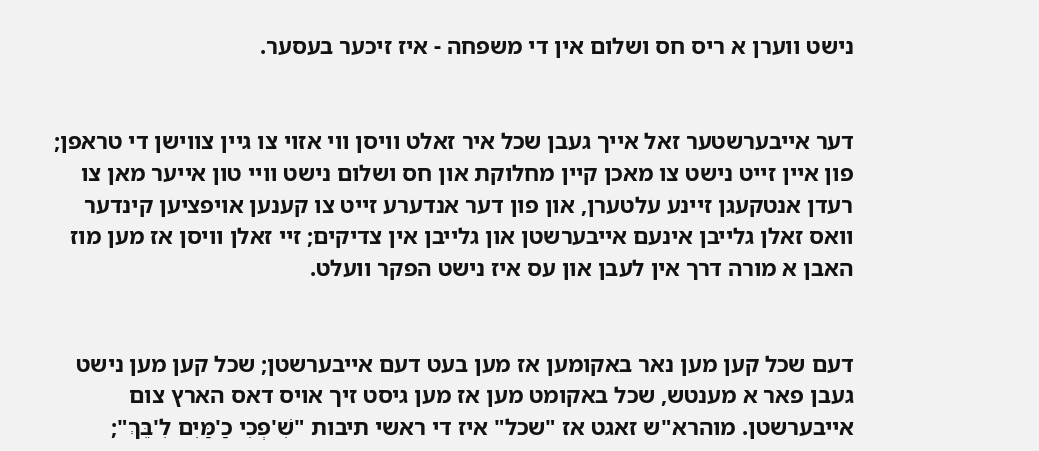נישט ווערן א ריס חס ושלום אין די משפחה - איז זיכער בעסער.


דער אייבערשטער זאל אייך געבן שכל איר זאלט וויסן ווי אזוי צו גיין צווישן די טראפן; פון איין זייט נישט צו מאכן קיין מחלוקת און חס ושלום נישט וויי טון אייער מאן צו רעדן אנטקעגן זיינע עלטערן, און פון דער אנדערע זייט צו קענען אויפציען קינדער וואס זאלן גלייבן אינעם אייבערשטן און גלייבן אין צדיקים; זיי זאלן וויסן אז מען מוז האבן א מורה דרך אין לעבן און עס איז נישט הפקר וועלט.


דעם שכל קען מען נאר באקומען אז מען בעט דעם אייבערשטן; שכל קען מען נישט געבן פאר א מענטש, שכל באקומט מען אז מען גיסט זיך אויס דאס הארץ צום אייבערשטן. מוהרא"ש זאגט אז "שכל" איז די ראשי תיבות "שִׁ'פְכִי כַ'מַּיִם לִ'בֵּךְ";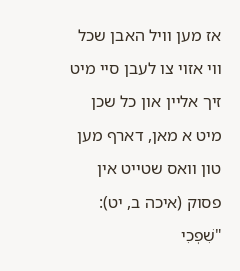אז מען וויל האבן שכל ווי אזוי צו לעבן סיי מיט זיך אליין און כל שכן מיט א מאן, דארף מען טון וואס שטייט אין פסוק (איכה ב, יט): "שִׁפְכִי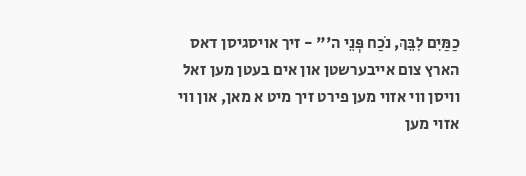כַמַּיִם לִבֵּךְ, נֹכַח פְּנֵי ה'" - זיך אויסגיסן דאס הארץ צום אייבערשטן און אים בעטן מען זאל וויסן ווי אזוי מען פירט זיך מיט א מאן, און ווי אזוי מען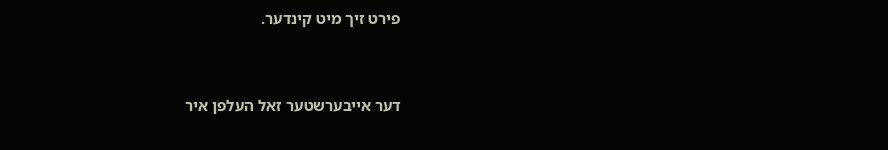פירט זיך מיט קינדער.


דער אייבערשטער זאל העלפן איר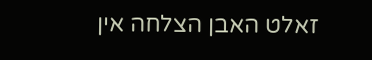זאלט האבן הצלחה אין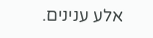אלע ענינים.